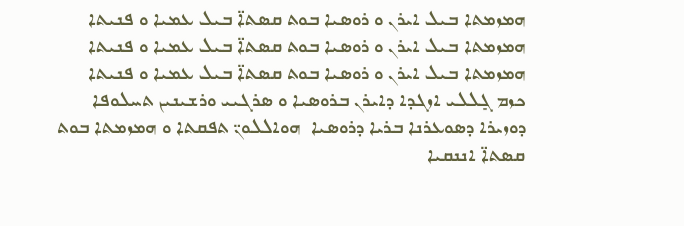ܗܡܙܡܬܐ ܒܝܠ ܐܝܪܢ ܘ ܪܘܣܝܐ ܒܘܬ ܩܣܬܐ̈ ܒܝܠ ܥܡܝܐ ܘ ܦܢܝܬܐ
ܗܡܙܡܬܐ ܒܝܠ ܐܝܪܢ ܘ ܪܘܣܝܐ ܒܘܬ ܩܣܬܐ̈ ܒܝܠ ܥܡܝܐ ܘ ܦܢܝܬܐ
ܗܡܙܡܬܐ ܒܝܠ ܐܝܪܢ ܘ ܪܘܣܝܐ ܒܘܬ ܩܣܬܐ̈ ܒܝܠ ܥܡܝܐ ܘ ܦܢܝܬܐ
ܟܙܡ ܓܻܠܠܝ ܐܙܓܕܐ ܕܐܝܪܢ ܒܪܘܣܝܐ ܘ ܣܪܓܝܝ ܘܪܫܝܢܝܢ ܬܚܠܘܦܐ ܕܘܙܝܪܐ ܕܣܘܥܪܢܐ ܒܪܝܐ ܕܪܘܣܝܐ  ܗܘܐܠܠܘܢ̈ ܬܦܩܬܐ ܘ ܗܡܙܡܬܐ ܒܘܬ ܩܣܬܐ̈ ܐܢܢܩܝܐ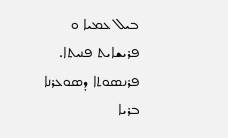ܒܝܠ ܥܡܝܐ ܘ ܦܪܝܫܐܝܬ ܦܢܝܬܐ.
ܦܪܢܣܘܬܐ ܕܣܘܥܪܢܐ ܒܪܝܐ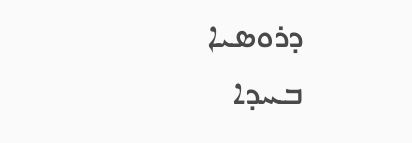ܕܪܘܣܝܐ  ܒܚܕܐ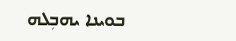ܒܘܝܢܐ ܝܗܒܼܠܗ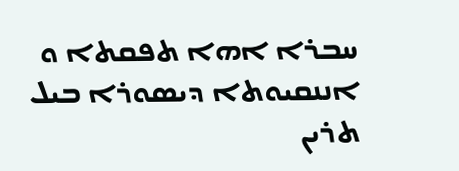ܚܒܪܐ ܐܗܐ ܬܦܩܬܐ ܘ ܐܢܢܩܝܘܬܐ ܕܝܣܘܪܐ ܒܝܠ ܬܪܝܢ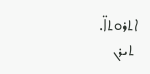ܐܬܪܘܬܐ̈.
 ܬܝܪܢ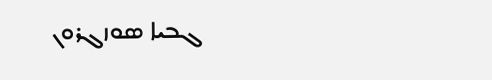ܓܒܝܐ ܣܘܙܓܪܘܢ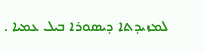ܠܡܙܝܕܬܐ ܕܝܣܘܪܐ ܒܝܠ ܥܡܝܐ .